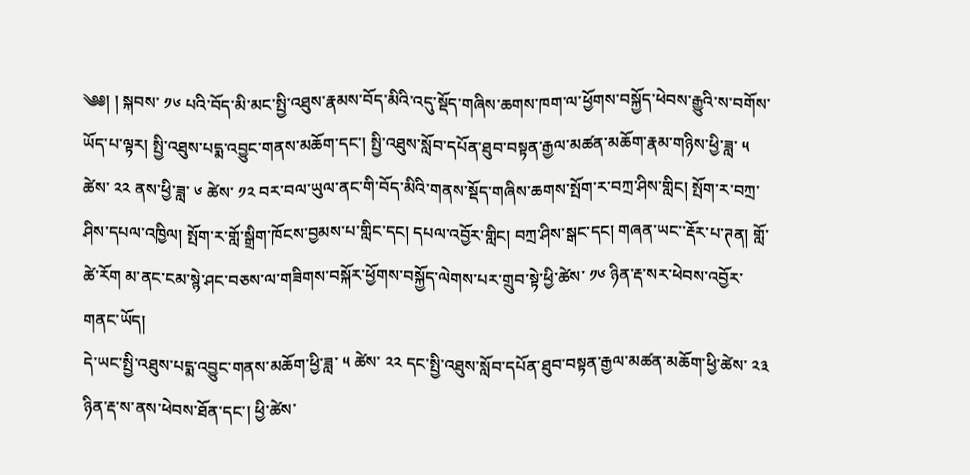༄༅། ། སྐབས་ ༡༦ པའི་བོད་མི་མང་སྤྱི་འཐུས་རྣམས་བོད་མིའི་འདུ་སྡོད་གཞིས་ཆགས་ཁག་ལ་ཕྱོགས་བསྐྱོད་ཕེབས་རྒྱུའི་ས་བགོས་ཡོད་པ་ལྟར། སྤྱི་འཐུས་པདྨ་འབྱུང་གནས་མཆོག་དང་། སྤྱི་འཐུས་སློབ་དཔོན་ཐུབ་བསྟན་རྒྱལ་མཚན་མཆོག་རྣམ་གཉིས་ཕྱི་ཟླ་ ༥ ཚེས་ ༢༢ ནས་ཕྱི་ཟླ་ ༦ ཚེས་ ༡༢ བར་བལ་ཡུལ་ནང་གི་བོད་མིའི་གནས་སྡོད་གཞིས་ཆགས་སྤོག་ར་བཀྲ་ཤིས་གླིང། སྤོག་ར་བཀྲ་ཤིས་དཔལ་འཁྱིལ། སྤོག་ར་གློ་སྒྲིག་ཁོངས་བྱམས་པ་གླིང་དང། དཔལ་འབྱོར་གླིང། བཀྲ་ཤིས་སྒང་དང། གཞན་ཡང་་རྡོར་པ་ཊན། གློ་ཚེ་རོག མ་ནང་ངམ་སྙེ་ཤང་བཅས་ལ་གཟིགས་བསྐོར་ཕྱོགས་བསྐྱོད་ལེགས་པར་གྲུབ་སྟེ་ཕྱི་ཚེས་ ༡༦ ཉིན་རྡ་སར་ཕེབས་འབྱོར་གནང་ཡོད།
དེ་ཡང་སྤྱི་འཐུས་པདྨ་འབྱུང་གནས་མཆོག་ཕྱི་ཟླ་ ༥ ཚེས་ ༢༢ དང་སྤྱི་འཐུས་སློབ་དཔོན་ཐུབ་བསྟན་རྒྱལ་མཚན་མཆོག་ཕྱི་ཚེས་ ༢༣ ཉིན་རྡ་ས་ནས་ཕེབས་ཐོན་དང་། ཕྱི་ཚེས་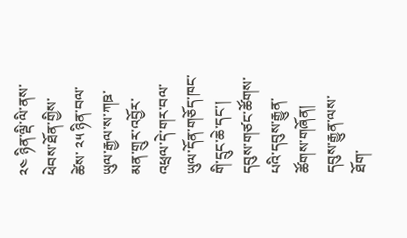༢༤ ཉིན་ལྡི་ལི་ནས་ཕེབས་ཐོན་གྱིས་ཚེས་ ༢༥ ཉིན་བལ་ཡུལ་རྒྱལ་ས་ཀཋ་མན་གྲུར་འབྱོར་འཕྲལ་དེ་གར་བལ་ཡུལ་དོན་གཅོད་ཁང་གི་དྲུང་ཆེ་དང་། དབུས་གཙང་ཚོགས་པའི་དབུས་རྒྱུན་ཚོགས་གཞོན། དབུས་རྒྱུན་ལས་ཐོག་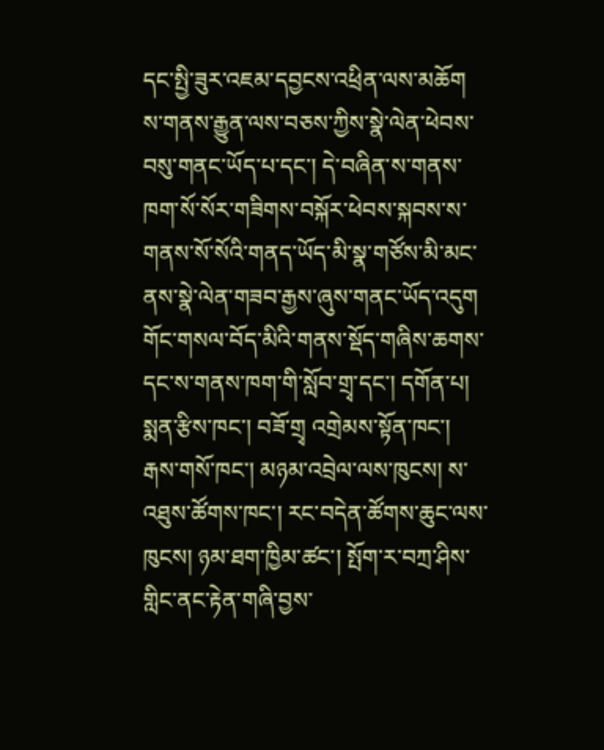དང་སྤྱི་ཟུར་འཇམ་དབྱངས་འཕྲིན་ལས་མཆོག ས་གནས་རྒྱུན་ལས་བཅས་ཀྱིས་སྣེ་ལེན་ཕེབས་བསུ་གནང་ཡོད་པ་དང་། དེ་བཞིན་ས་གནས་ཁག་སོ་སོར་གཟིགས་བསྐོར་ཕེབས་སྐབས་ས་གནས་སོ་སོའི་གནད་ཡོད་མི་སྣ་གཙོས་མི་མང་ནས་སྣེ་ལེན་གཟབ་རྒྱས་ཞུས་གནང་ཡོད་འདུག
གོང་གསལ་བོད་མིའི་གནས་སྡོད་གཞིས་ཆགས་དང་ས་གནས་ཁག་གི་སློབ་གྲྭ་དང་། དགོན་པ། སྨན་རྩིས་ཁང་། བཟོ་གྲྭ འགྲེམས་སྟོན་ཁང་། རྒས་གསོ་ཁང་། མཉམ་འབྲེལ་ལས་ཁུངས། ས་འཐུས་ཚོགས་ཁང་། རང་བདེན་ཚོགས་ཆུང་ལས་ཁུངས། ཉམ་ཐག་ཁྱིམ་ཚང་། སྤོག་ར་བཀྲ་ཤིས་གླིང་ནང་རྟེན་གཞི་བྱས་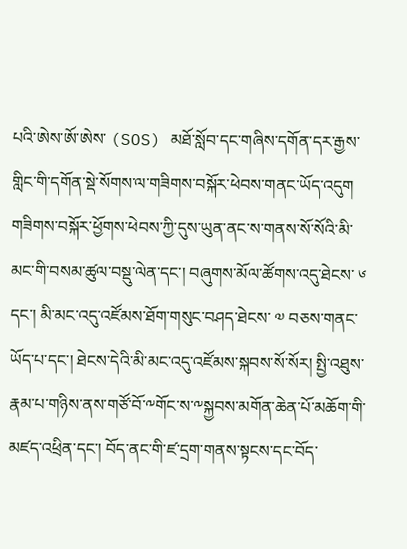པའི་ཨེས་ཨོ་ཨེས་ (SOS) མཐོ་སློབ་དང་གཞིས་དགོན་དར་རྒྱས་གླིང་གི་དགོན་སྡེ་སོགས་ལ་གཟིགས་བསྐོར་ཕེབས་གནང་ཡོད་འདུག
གཟིགས་བསྐོར་ཕྱོགས་ཕེབས་ཀྱི་དུས་ཡུན་ནང་ས་གནས་སོ་སོའི་མི་མང་གི་བསམ་ཚུལ་བསྡུ་ལེན་དང་། བཞུགས་མོལ་ཚོགས་འདུ་ཐེངས་ ༦ དང་། མི་མང་འདུ་འཛོམས་ཐོག་གསུང་བཤད་ཐེངས་ ༧ བཅས་གནང་ཡོད་པ་དང་། ཐེངས་དེའི་མི་མང་འདུ་འཛོམས་སྐབས་སོ་སོར། སྤྱི་འཐུས་རྣམ་པ་གཉིས་ནས་གཙོ་བོ་༸གོང་ས་༸སྐྱབས་མགོན་ཆེན་པོ་མཆོག་གི་མཛད་འཕྲིན་དང་། བོད་ནང་གི་ཛ་དྲག་གནས་སྟངས་དང་བོད་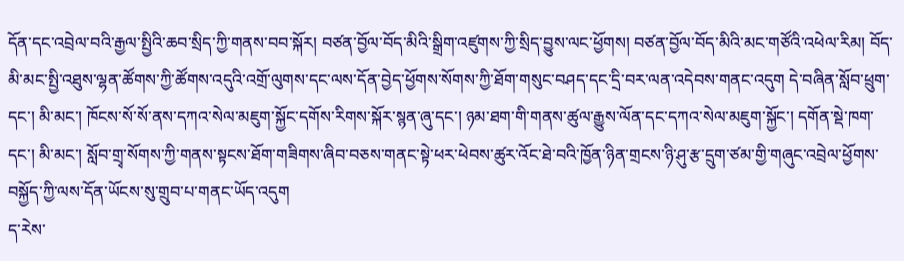དོན་དང་འབྲེལ་བའི་རྒྱལ་སྤྱིའི་ཆབ་སྲིད་ཀྱི་གནས་བབ་སྐོར། བཙན་བྱོལ་བོད་མིའི་སྒྲིག་འཛུགས་ཀྱི་སྲིད་བྱུས་ལང་ཕྱོགས། བཙན་བྱོལ་བོད་མིའི་མང་གཙོའི་འཕེལ་རིམ། བོད་མི་མང་སྤྱི་འཐུས་ལྷན་ཚོགས་ཀྱི་ཚོགས་འདུའི་འགྲོ་ལུགས་དང་ལས་དོན་བྱེད་ཕྱོགས་སོགས་ཀྱི་ཐོག་གསུང་བཤད་དང་དྲི་བར་ལན་འདེབས་གནང་འདུག དེ་བཞིན་སློབ་ཕྲུག་དང་། མི་མང་། ཁོངས་སོ་སོ་ནས་དཀའ་སེལ་མཇུག་སྐྱོང་དགོས་རིགས་སྐོར་སྙན་ཞུ་དང་། ཉམ་ཐག་གི་གནས་ཚུལ་རྒྱུས་ལོན་དང་དཀའ་སེལ་མཇུག་སྐྱོང་། དགོན་སྡེ་ཁག་དང་། མི་མང་། སློབ་གྲྭ་སོགས་ཀྱི་གནས་སྟངས་ཐོག་གཟིགས་ཞིབ་བཅས་གནང་སྟེ་ཕར་ཕེབས་ཚུར་འོང་ཐེ་བའི་ཁྱོན་ཉིན་གྲངས་ཉི་ཤུ་རྩ་དྲུག་ཙམ་གྱི་གཞུང་འབྲེལ་ཕྱོགས་བསྐྱོད་ཀྱི་ལས་དོན་ཡོངས་སུ་གྲུབ་པ་གནང་ཡོད་འདུག
ད་རེས་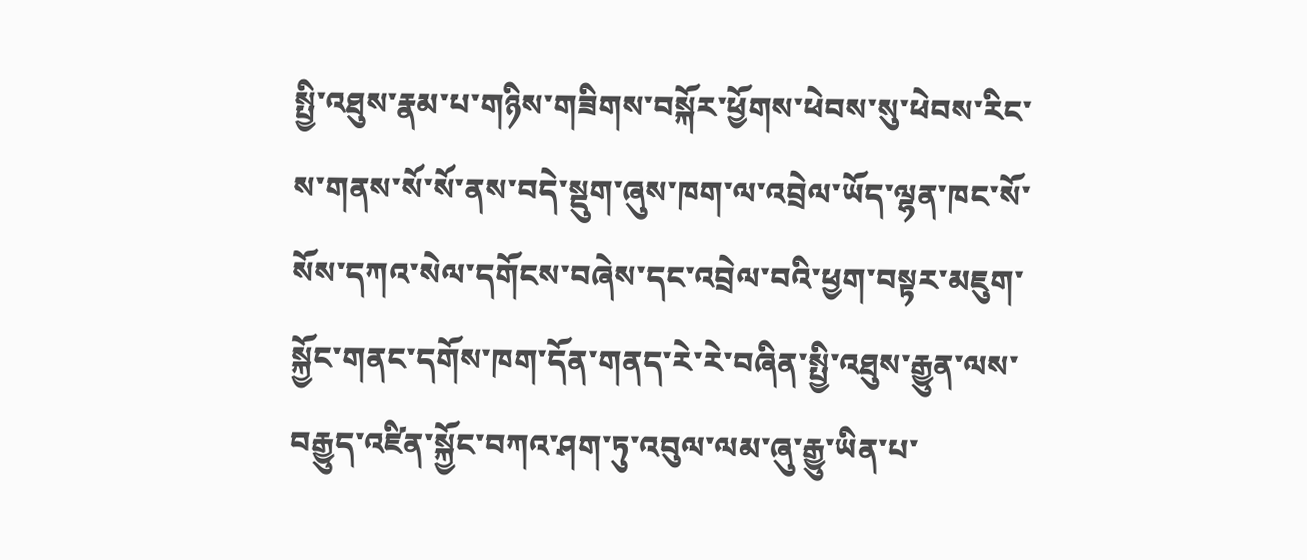སྤྱི་འཐུས་རྣམ་པ་གཉིས་གཟིགས་བསྐོར་ཕྱོགས་ཕེབས་སུ་ཕེབས་རིང་ས་གནས་སོ་སོ་ནས་བདེ་སྡུག་ཞུས་ཁག་ལ་འབྲེལ་ཡོད་ལྷན་ཁང་སོ་སོས་དཀའ་སེལ་དགོངས་བཞེས་དང་འབྲེལ་བའི་ཕྱག་བསྟར་མཇུག་སྐྱོང་གནང་དགོས་ཁག་དོན་གནད་རེ་རེ་བཞིན་སྤྱི་འཐུས་རྒྱུན་ལས་བརྒྱུད་འཛིན་སྐྱོང་བཀའ་ཤག་ཏུ་འབུལ་ལམ་ཞུ་རྒྱུ་ཡིན་པ་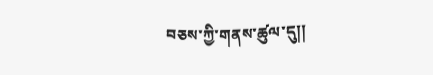བཅས་ཀྱི་གནས་ཚུལ་དུ།།